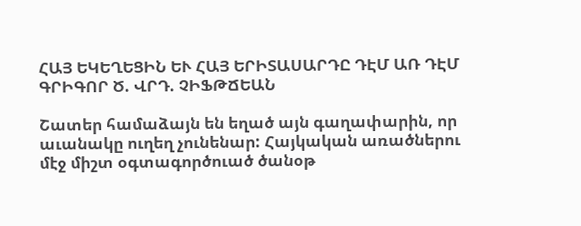ՀԱՅ ԵԿԵՂԵՑԻՆ ԵՒ ՀԱՅ ԵՐԻՏԱՍԱՐԴԸ ԴԷՄ ԱՌ ԴԷՄ
ԳՐԻԳՈՐ Ծ. ՎՐԴ. ՉԻՖԹՃԵԱՆ

Շատեր համաձայն են եղած այն գաղափարին, որ աւանակը ուղեղ չունենար: Հայկական առածներու մէջ միշտ օգտագործուած ծանօթ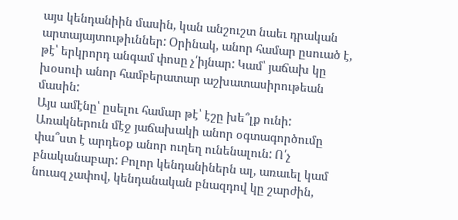այս կենդանիին մասին, կան անշուշտ նաեւ դրական արտայայտութիւններ: Օրինակ, անոր համար ըսուած է, թէ՝ երկրորդ անգամ փոսը չ՛իյնար: Կամ՝ յաճախ կը խօսուի անոր համբերատար աշխատասիրութեան մասին:
Այս ամէնը՝ ըսելու համար թէ՝ էշը խե՞լք ունի: Առակներուն մէջ յաճախակի անոր օգտագործումը փա՞ստ է արդեօք անոր ուղեղ ունենալուն: Ո՛չ բնականաբար: Բոլոր կենդանիներն ալ, առաւել կամ նուազ չափով, կենդանական բնազդով կը շարժին,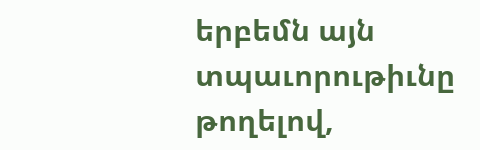երբեմն այն տպաւորութիւնը թողելով,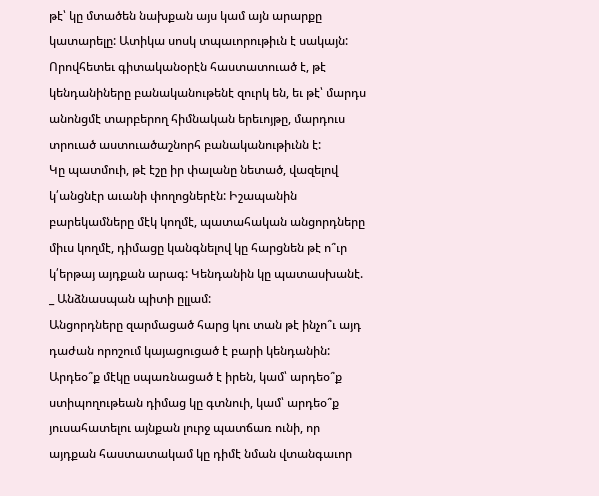թէ՝ կը մտածեն նախքան այս կամ այն արարքը կատարելը: Ատիկա սոսկ տպաւորութիւն է սակայն: Որովհետեւ գիտականօրէն հաստատուած է, թէ կենդանիները բանականութենէ զուրկ են, եւ թէ՝ մարդս անոնցմէ տարբերող հիմնական երեւոյթը, մարդուս տրուած աստուածաշնորհ բանականութիւնն է:
Կը պատմուի, թէ էշը իր փալանը նետած, վազելով կ՛անցնէր աւանի փողոցներէն: Իշապանին բարեկամները մէկ կողմէ, պատահական անցորդները միւս կողմէ, դիմացը կանգնելով կը հարցնեն թէ ո՞ւր կ՛երթայ այդքան արագ: Կենդանին կը պատասխանէ.
_ Անձնասպան պիտի ըլլամ:
Անցորդները զարմացած հարց կու տան թէ ինչո՞ւ այդ դաժան որոշում կայացուցած է բարի կենդանին: Արդեօ՞ք մէկը սպառնացած է իրեն, կամ՝ արդեօ՞ք ստիպողութեան դիմաց կը գտնուի, կամ՝ արդեօ՞ք յուսահատելու այնքան լուրջ պատճառ ունի, որ այդքան հաստատակամ կը դիմէ նման վտանգաւոր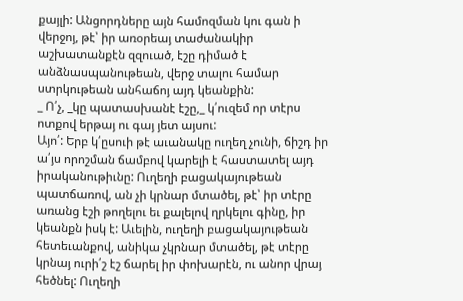քայլի: Անցորդները այն համոզման կու գան ի վերջոյ, թէ՝ իր առօրեայ տաժանակիր աշխատանքէն զզուած, էշը դիմած է անձնասպանութեան, վերջ տալու համար ստրկութեան անհաճոյ այդ կեանքին:
_ Ո՛չ, _կը պատասխանէ էշը,_ կ՛ուզեմ որ տէրս ոտքով երթայ ու գայ յետ այսու:
Այո՛: Երբ կ՛ըսուի թէ աւանակը ուղեղ չունի, ճիշդ իր ա՛յս որոշման ճամբով կարելի է հաստատել այդ իրականութիւնը: Ուղեղի բացակայութեան պատճառով, ան չի կրնար մտածել, թէ՝ իր տէրը առանց էշի թողելու եւ քալելով ղրկելու գինը, իր կեանքն իսկ է: Աւելին, ուղեղի բացակայութեան հետեւանքով, անիկա չկրնար մտածել, թէ տէրը կրնայ ուրի՛շ էշ ճարել իր փոխարէն, ու անոր վրայ հեծնել: Ուղեղի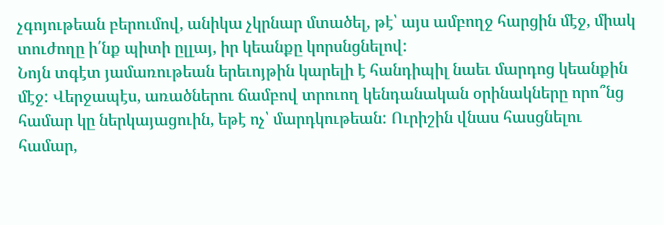չգոյութեան բերումով, անիկա չկրնար մտածել, թէ՝ այս ամբողջ հարցին մէջ, միակ տուժողը ի՛նք պիտի ըլլայ, իր կեանքը կորսնցնելով:
Նոյն տգէտ յամառութեան երեւոյթին կարելի է հանդիպիլ նաեւ մարդոց կեանքին մէջ: Վերջապէս, առածներու ճամբով տրուող կենդանական օրինակները որո՞նց համար կը ներկայացուին, եթէ ոչ՝ մարդկութեան: Ուրիշին վնաս հասցնելու համար,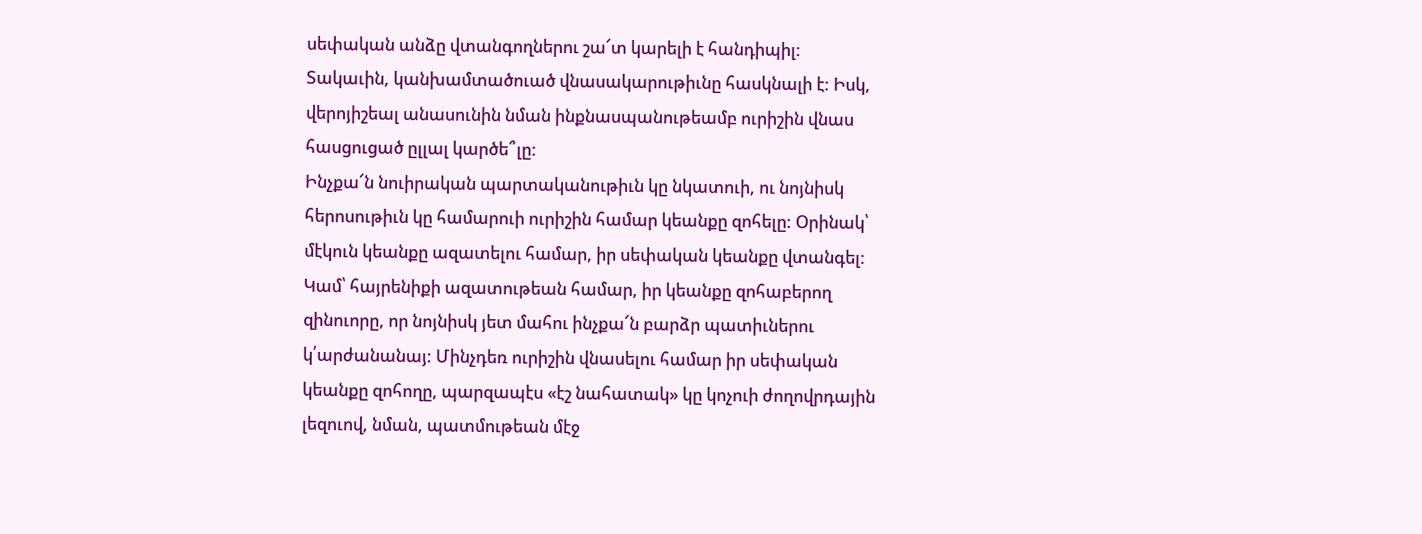սեփական անձը վտանգողներու շա՜տ կարելի է հանդիպիլ: Տակաւին, կանխամտածուած վնասակարութիւնը հասկնալի է: Իսկ, վերոյիշեալ անասունին նման ինքնասպանութեամբ ուրիշին վնաս հասցուցած ըլլալ կարծե՞լը:
Ինչքա՜ն նուիրական պարտականութիւն կը նկատուի, ու նոյնիսկ հերոսութիւն կը համարուի ուրիշին համար կեանքը զոհելը: Օրինակ՝ մէկուն կեանքը ազատելու համար, իր սեփական կեանքը վտանգել: Կամ՝ հայրենիքի ազատութեան համար, իր կեանքը զոհաբերող զինուորը, որ նոյնիսկ յետ մահու ինչքա՜ն բարձր պատիւներու կ՛արժանանայ: Մինչդեռ ուրիշին վնասելու համար իր սեփական կեանքը զոհողը, պարզապէս «էշ նահատակ» կը կոչուի ժողովրդային լեզուով, նման, պատմութեան մէջ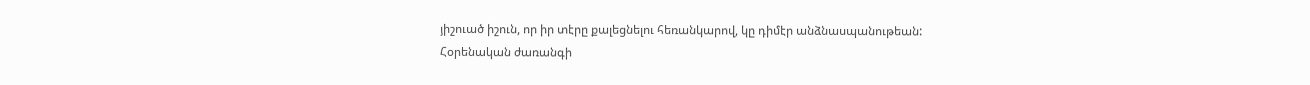յիշուած իշուն, որ իր տէրը քալեցնելու հեռանկարով, կը դիմէր անձնասպանութեան:
Հօրենական ժառանգի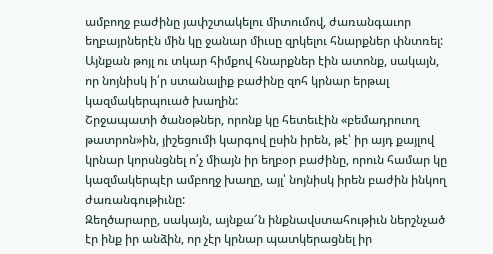ամբողջ բաժինը յափշտակելու միտումով, ժառանգաւոր եղբայրներէն մին կը ջանար միւսը զրկելու հնարքներ փնտռել: Այնքան թոյլ ու տկար հիմքով հնարքներ էին ատոնք, սակայն, որ նոյնիսկ ի՛ր ստանալիք բաժինը զոհ կրնար երթալ կազմակերպուած խաղին:
Շրջապատի ծանօթներ, որոնք կը հետեւէին «բեմադրուող թատրոն»ին, յիշեցումի կարգով ըսին իրեն, թէ՝ իր այդ քայլով կրնար կորսնցնել ո՛չ միայն իր եղբօր բաժինը, որուն համար կը կազմակերպէր ամբողջ խաղը, այլ՝ նոյնիսկ իրեն բաժին ինկող ժառանգութիւնը:
Զեղծարարը, սակայն, այնքա՜ն ինքնավստահութիւն ներշնչած էր ինք իր անձին, որ չէր կրնար պատկերացնել իր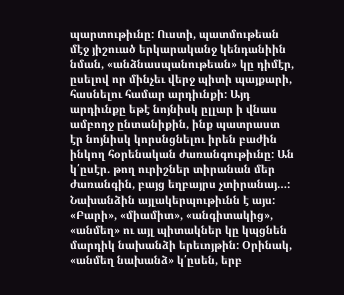պարտութիւնը: Ուստի, պատմութեան մէջ յիշուած երկարականջ կենդանիին նման, «անձնասպանութեան» կը դիմէր, ըսելով որ մինչեւ վերջ պիտի պայքարի, հասնելու համար արդիւնքի: Այդ արդիւնքը եթէ նոյնիսկ ըլլար ի վնաս ամբողջ ընտանիքին, ինք պատրաստ էր նոյնիսկ կորսնցնելու իրեն բաժին ինկող հօրենական ժառանգութիւնը: Ան կ՛ըսէր. թող ուրիշներ տիրանան մեր ժառանգին, բայց եղբայրս չտիրանայ…:
Նախանձին այլակերպութիւնն է այս: «Բարի», «միամիտ», «անգիտակից», «անմեղ» ու այլ պիտակներ կը կպցնեն մարդիկ նախանձի երեւոյթին: Օրինակ, «անմեղ նախանձ» կ՛ըսեն, երբ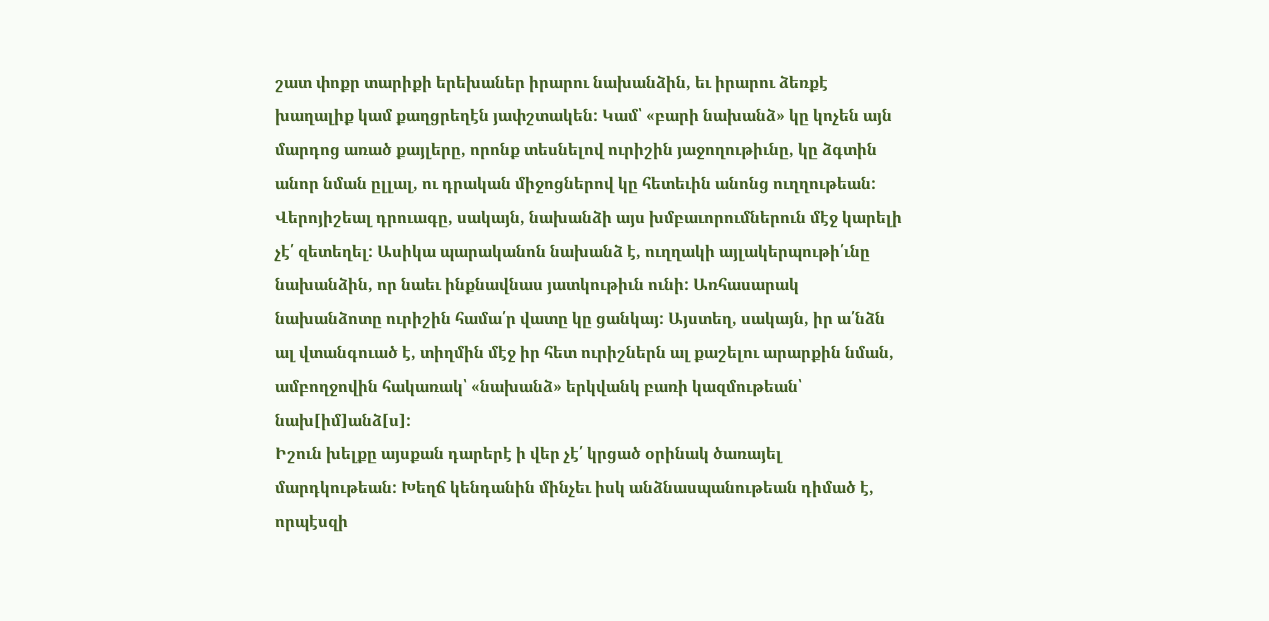շատ փոքր տարիքի երեխաներ իրարու նախանձին, եւ իրարու ձեռքէ խաղալիք կամ քաղցրեղէն յափշտակեն: Կամ՝ «բարի նախանձ» կը կոչեն այն մարդոց առած քայլերը, որոնք տեսնելով ուրիշին յաջողութիւնը, կը ձգտին անոր նման ըլլալ, ու դրական միջոցներով կը հետեւին անոնց ուղղութեան:
Վերոյիշեալ դրուագը, սակայն, նախանձի այս խմբաւորումներուն մէջ կարելի չէ՛ զետեղել: Ասիկա պարականոն նախանձ է, ուղղակի այլակերպութի՛ւնը նախանձին, որ նաեւ ինքնավնաս յատկութիւն ունի: Առհասարակ նախանձոտը ուրիշին համա՛ր վատը կը ցանկայ: Այստեղ, սակայն, իր ա՛նձն ալ վտանգուած է, տիղմին մէջ իր հետ ուրիշներն ալ քաշելու արարքին նման, ամբողջովին հակառակ՝ «նախանձ» երկվանկ բառի կազմութեան՝ նախ[իմ]անձ[ս]:
Իշուն խելքը այսքան դարերէ ի վեր չէ՛ կրցած օրինակ ծառայել մարդկութեան: Խեղճ կենդանին մինչեւ իսկ անձնասպանութեան դիմած է, որպէսզի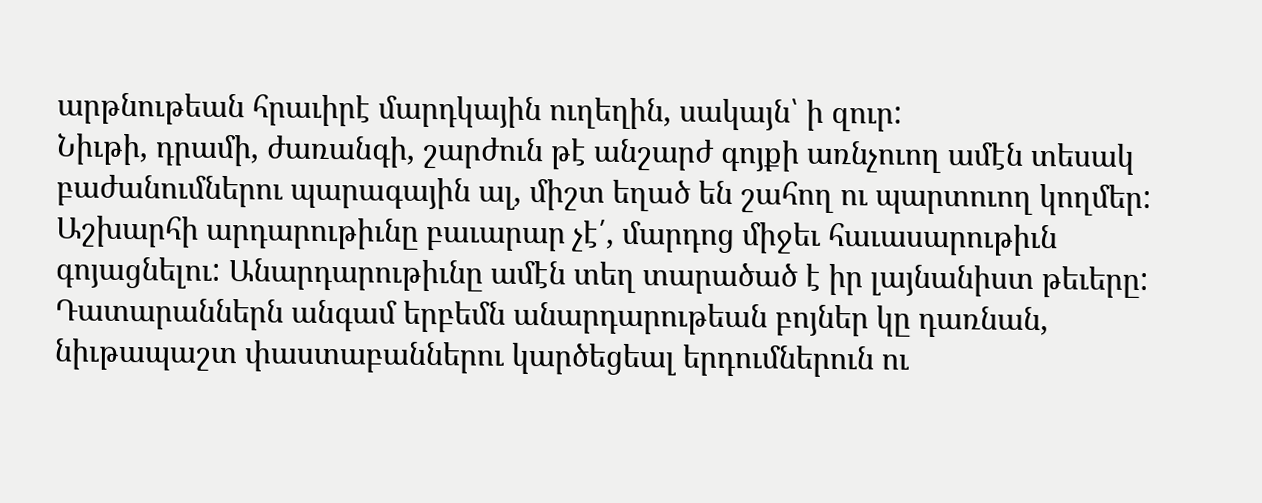արթնութեան հրաւիրէ մարդկային ուղեղին, սակայն՝ ի զուր:
Նիւթի, դրամի, ժառանգի, շարժուն թէ անշարժ գոյքի առնչուող ամէն տեսակ բաժանումներու պարագային ալ, միշտ եղած են շահող ու պարտուող կողմեր: Աշխարհի արդարութիւնը բաւարար չէ՛, մարդոց միջեւ հաւասարութիւն գոյացնելու: Անարդարութիւնը ամէն տեղ տարածած է իր լայնանիստ թեւերը: Դատարաններն անգամ երբեմն անարդարութեան բոյներ կը դառնան, նիւթապաշտ փաստաբաններու կարծեցեալ երդումներուն ու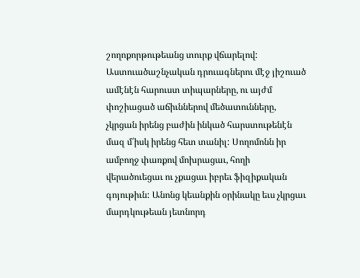շողոքորթութեանց տուրք վճարելով:
Աստուածաշնչական դրուագներու մէջ յիշուած ամէնէն հարուստ տիպարները, ու այժմ փոշիացած աճիւններով մեծատունները, չկրցան իրենց բաժին ինկած հարստութենէն մազ մ՛իսկ իրենց հետ տանիլ: Սողոմոնն իր ամբողջ փառքով մոխրացաւ, հողի վերածուեցաւ ու չքացաւ իբրեւ ֆիզիքական գոյութիւն: Անոնց կեանքին օրինակը եւս չկրցաւ մարդկութեան յետնորդ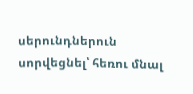սերունդներուն սորվեցնել՝ հեռու մնալ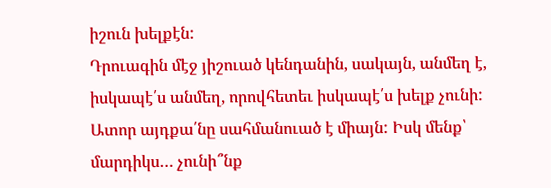իշուն խելքէն:
Դրուագին մէջ յիշուած կենդանին, սակայն, անմեղ է, իսկապէ՛ս անմեղ, որովհետեւ իսկապէ՛ս խելք չունի: Ատոր այդքա՛նը սահմանուած է միայն: Իսկ մենք՝ մարդիկս… չունի՞նք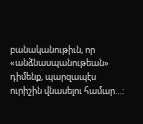բանականութիւն, որ «անձնասպանութեան» դիմենք, պարզապէս ուրիշին վնասելու համար…: